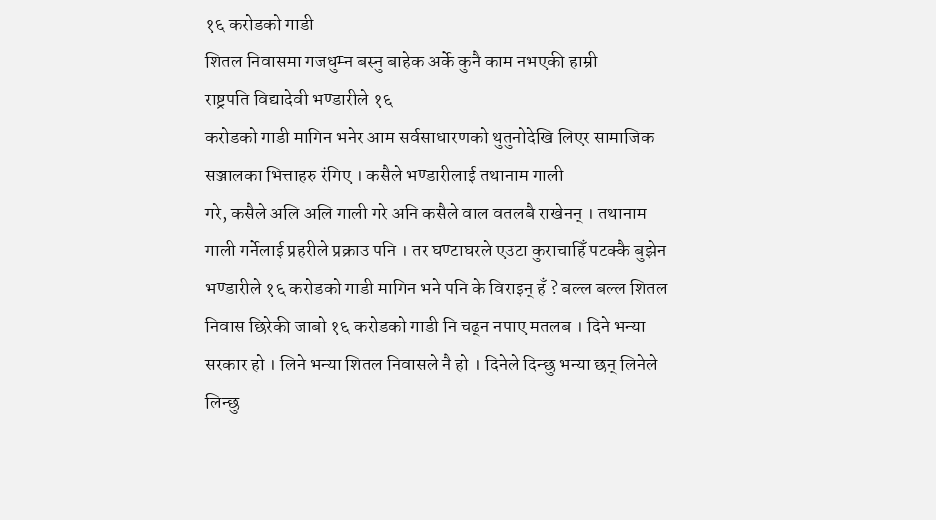१६ करोडको गाडी
शितल निवासमा गजधुम्न बस्नु बाहेक अर्के कुनै काम नभएकी हाम्री
राष्ट्रपति विद्यादेवी भण्डारीले १६
करोडको गाडी मागिन भनेर आम सर्वसाधारणको थुतुनोदेखि लिएर सामाजिक सञ्जालका भित्ताहरु रंगिए । कसैले भण्डारीलाई तथानाम गाली
गरे, कसैले अलि अलि गाली गरे अनि कसैले वाल वतलबै राखेनन् । तथानाम गाली गर्नेलाई प्रहरीले प्रक्राउ पनि । तर घण्टाघरले एउटा कुराचाहिँ पटक्कै बुझेन भण्डारीले १६ करोडको गाडी मागिन भने पनि के विराइन् हँ ? बल्ल बल्ल शितल निवास छिरेकी जाबो १६ करोडको गाडी नि चढ्न नपाए मतलब । दिने भन्या
सरकार हो । लिने भन्या शितल निवासले नै हो । दिनेले दिन्छु भन्या छन् लिनेले लिन्छु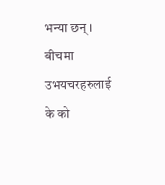भन्या छन् । बीचमा उभयचरहरुलाई के को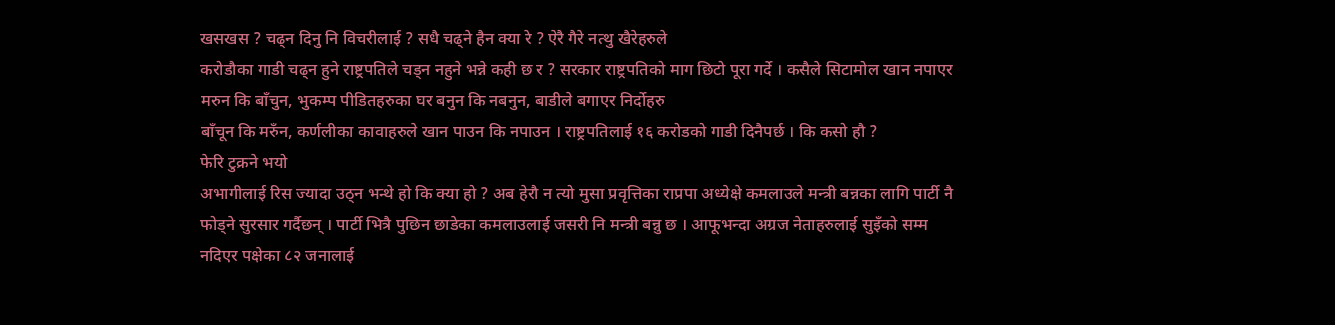खसखस ? चढ्न दिनु नि विचरीलाई ? सधै चढ्ने हैन क्या रे ? ऐरै गैरे नत्थु खैरेहरुले
करोडौका गाडी चढ्न हुने राष्ट्रपतिले चड्न नहुने भन्ने कही छ र ? सरकार राष्ट्रपतिको माग छिटो पूरा गर्दे । कसैले सिटामोल खान नपाएर मरुन कि बाँचुन, भुकम्प पीडितहरुका घर बनुन कि नबनुन, बाडीले बगाएर निर्दोहरु
बाँचून कि मरुँन, कर्णलीका कावाहरुले खान पाउन कि नपाउन । राष्ट्रपतिलाई १६ करोडको गाडी दिनैपर्छ । कि कसो हौ ?
फेरि टुक्रने भयो
अभागीलाई रिस ज्यादा उठ्न भन्थे हो कि क्या हो ? अब हेरौ न त्यो मुसा प्रवृत्तिका राप्रपा अध्येक्षे कमलाउले मन्त्री बन्नका लागि पार्टी नै फोड्ने सुरसार गर्दैछन् । पार्टी भित्रै पुछिन छाडेका कमलाउलाई जसरी नि मन्त्री बन्नु छ । आफूभन्दा अग्रज नेताहरुलाई सुइँको सम्म नदिएर पक्षेका ८२ जनालाई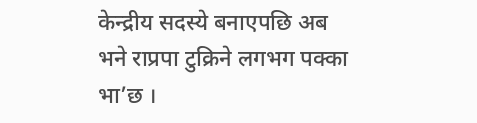केन्द्रीय सदस्ये बनाएपछि अब भने राप्रपा टुक्रिने लगभग पक्का भा’छ ।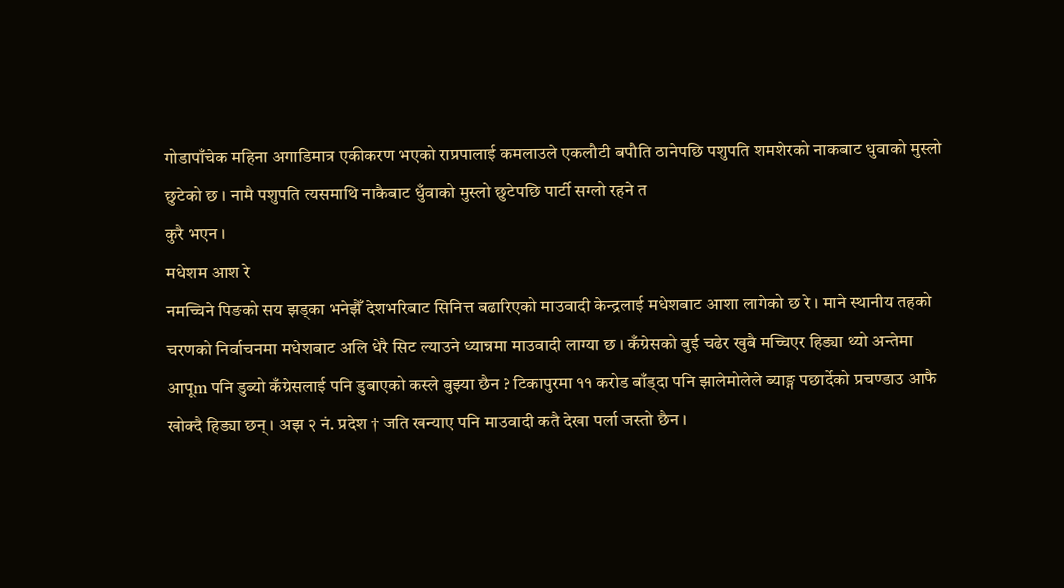गोडापाँचेक महिना अगाडिमात्र एकीकरण भएको राप्रपालाई कमलाउले एकलौटी बपौति ठानेपछि पशुपति शमशेरको नाकबाट धुवाको मुस्लो छुटेको छ । नामै पशुपति त्यसमाथि नाकैबाट धुँवाको मुस्लो छुटेपछि पार्टी सग्लो रहने त
कुरै भएन ।
मधेशम आश रे
नमच्चिने पिङको सय झड्का भनेझैँ देशभरिबाट सिनित्त बढारिएको माउवादी केन्द्रलाई मधेशबाट आशा लागेको छ रे । माने स्थानीय तहको चरणको निर्वाचनमा मधेशबाट अलि धेरै सिट ल्याउने ध्यान्नमा माउवादी लाग्या छ । कँग्रेसको बुई चढेर खुबै मच्चिएर हिड्या थ्यो अन्तेमा आपूm पनि डुब्यो कँग्रेसलाई पनि डुबाएको कस्ले बुझ्या छैन ? टिकापुरमा ११ करोड बाँड्दा पनि झालेमोलेले ब्याङ्ग पछार्देको प्रचण्डाउ आफै खोक्दै हिड्या छन् । अझ २ नं. प्रदेश † जति खन्याए पनि माउवादी कतै देखा पर्ला जस्तो छैन ।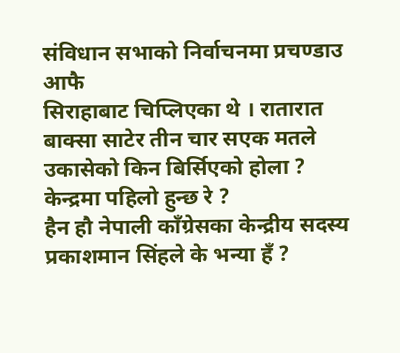संविधान सभाको निर्वाचनमा प्रचण्डाउ आफै
सिराहाबाट चिप्लिएका थे । रातारात बाक्सा साटेर तीन चार सएक मतले उकासेको किन बिर्सिएको होला ?
केन्द्रमा पहिलो हुन्छ रे ?
हैन हौ नेपाली काँग्रेसका केन्द्रीय सदस्य प्रकाशमान सिंहले के भन्या हँ ?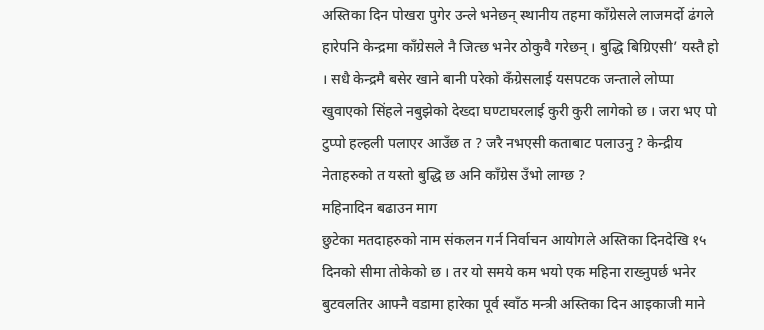अस्तिका दिन पोखरा पुगेर उन्ले भनेछन् स्थानीय तहमा काँग्रेसले लाजमर्दो ढंगले हारेपनि केन्द्रमा काँग्रेसले नै जित्छ भनेर ठोकुवै गरेछन् । बुद्धि बिग्रिएसी’ यस्तै हो । सधै केन्द्रमै बसेर खाने बानी परेको कँग्रेसलाई यसपटक जन्ताले लोप्पा खुवाएको सिंहले नबुझेको देख्दा घण्टाघरलाई कुरी कुरी लागेको छ । जरा भए पो टुप्पो हल्हली पलाएर आउँछ त ? जरै नभएसी कताबाट पलाउनु ? केन्द्रीय नेताहरुको त यस्तो बुद्धि छ अनि काँग्रेस उँभो लाग्छ ?
महिनादिन बढाउन माग
छुटेका मतदाहरुको नाम संकलन गर्न निर्वाचन आयोगले अस्तिका दिनदेखि १५ दिनको सीमा तोकेको छ । तर यो समये कम भयो एक महिना राख्नुपर्छ भनेर बुटवलतिर आफ्नै वडामा हारेका पूर्व स्वाँठ मन्त्री अस्तिका दिन आइकाजी माने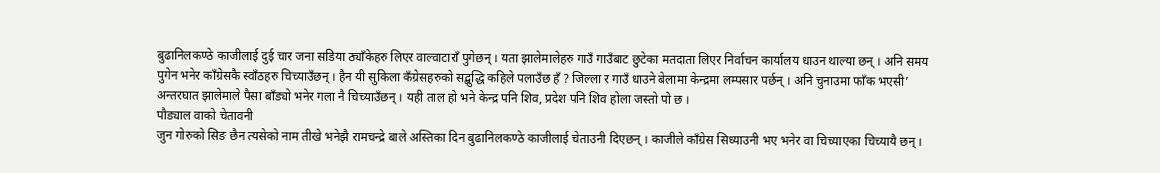बुढानिलकण्ठे काजीलाई दुई चार जना सडिया ठ्याँकेहरु लिएर वाल्वाटाराँ पुगेछन् । यता झालेमालेहरु गाउँ गाउँबाट छुटेका मतदाता लिएर निर्वाचन कार्यालय धाउन थाल्या छन् । अनि समय पुगेन भनेर काँग्रेसकै स्वाँठहरु चिच्याउँछन् । हैन यी सुकिला कँग्रेसहरुको सद्बुद्धि कहिले पलाउँछ हँ ? जिल्ला र गाउँ धाउने बेलामा केन्द्रमा लम्पसार पर्छन् । अनि चुनाउमा फाँक भएसी’
अन्तरघात झालेमाले पैसा बाँड्यो भनेर गला नै चिच्याउँछन् । यही ताल हो भने केन्द्र पनि शिव, प्रदेश पनि शिव होला जस्तो पो छ ।
पौड्याल वाको चेतावनी
जुन गोरुको सिङ छैन त्यसेको नाम तीखे भनेझै रामचन्द्रे बाले अस्तिका दिन बुढानिलकण्ठे काजीलाई चेताउनी दिएछन् । काजीले काँग्रेस सिध्याउनी भए भनेर वा चिच्याएका चिच्यायै छन् ।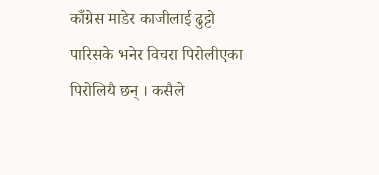काँग्रेस माडेर काजीलाई ढुट्टो पारिसके भनेर विचरा पिरोलीएका पिरोलियै छन् । कसैले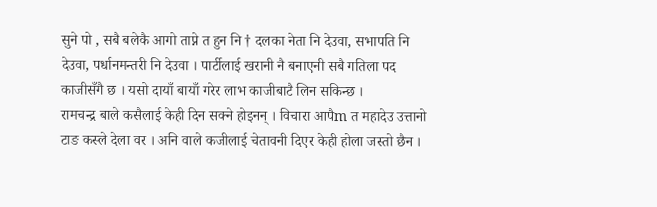सुने पो , सबै बलेकै आगो ताप्ने त हुन नि † दलका नेता नि देउवा, सभापति नि देउवा, पर्धानमन्तरी नि देउवा । पार्टीलाई खरानी नै बनाएनी सबै गतिला पद काजीसँगै छ । यसो दायाँ बायाँ गरेर लाभ काजीबाटै लिन सकिन्छ ।
रामचन्द्र बाले कसैलाई केही दिन सक्ने होइनन् । विचारा आपैm त महादेउ उत्तानो टाङ कस्ले देला वर । अनि वाले कजीलाई चेतावनी दिएर केही होला जस्तो छैन ।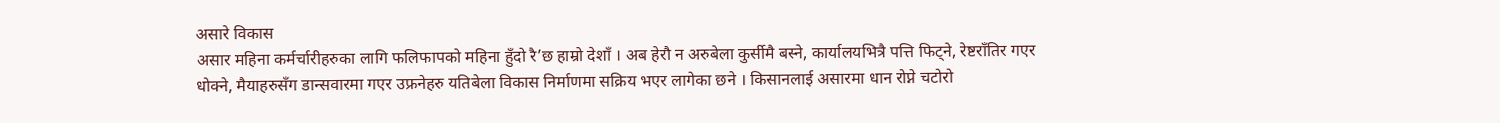असारे विकास
असार महिना कर्मर्चारीहरुका लागि फलिफापको महिना हुँदो रै’छ हाम्रो देशाँ । अब हेरौ न अरुबेला कुर्सीमै बस्ने, कार्यालयभित्रै पत्ति फिट्ने, रेष्टराँतिर गएर धोक्ने, मैयाहरुसँग डान्सवारमा गएर उफ्रनेहरु यतिबेला विकास निर्माणमा सक्रिय भएर लागेका छने । किसानलाई असारमा धान रोप्ने चटोरो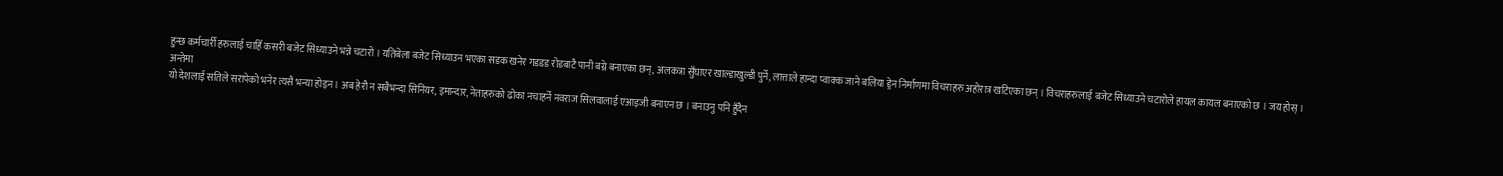हुन्छ कर्मचार्री हरुलाई चाहिँ कसरी बजेट सिध्याउने भन्ने चटारो । यतिबेला बजेट सिध्याउन भएका सडक खनेर गडडड रोडबाटै पानी बग्ने बनाएका छन्, अलकत्रा सुँघाएर खाल्डाखुल्डी पुर्ने, लात्ताले हान्दा प्वाक्क जाने बलिया ड्रेन निर्माणमा विचराहरु अहोरात्र खटिएका छन् । विचराहरुलाई बजेट सिध्याउने चटारोले हायल कायल बनाएको छ । जय होस् ।
अन्तेमा
यो देशलाई सतिले सरापेको भनेर त्यसै भन्या होइन । अब हेरौ न सबैभन्दा सिनियर, इमान्दार, नेताहरुको ढोका नचाहर्ने नवराज सिलवालाई एआइजी बनाएन छ । बनाउनु पनि हुँदैन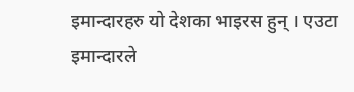इमान्दारहरु यो देशका भाइरस हुन् । एउटा इमान्दारले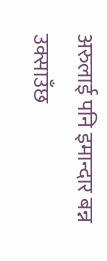अरुलाई पनि इमान्दार बन्न उक्साउँछ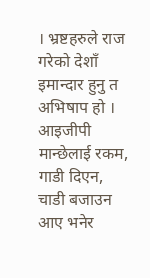। भ्रष्टहरुले राज गरेको देशाँ इमान्दार हुनु त अभिषाप हो । आइजीपी मान्छेलाई रकम, गाडी दिएन, चाडी बजाउन आए भनेर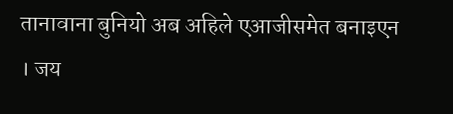तानावाना बुनियो अब अहिले एआजीसमेत बनाइएन । जय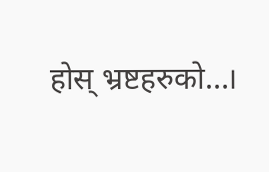होस् भ्रष्टहरुको…।